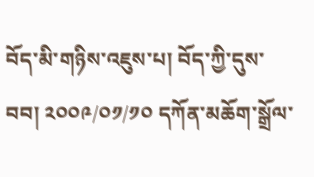བོད་མི་གཉིས་འཇུས་པ། བོད་ཀྱི་དུས་བབ། ༢༠༠༩/༠༡/༡༠ དཀོན་མཆོག་སྒྲོལ་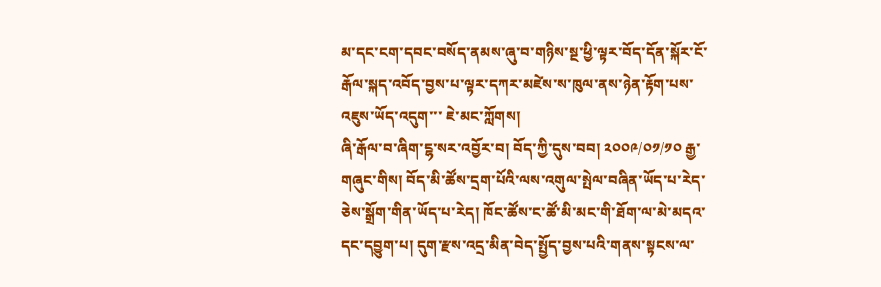མ་དང་ངག་དབང་བསོད་ནམས་ཞུ་བ་གཉིས་སྔ་ཕྱི་ལྟར་བོད་དོན་སྐོར་ངོ་རྒོལ་སྐད་འབོད་བྱས་པ་ལྟར་དཀར་མཛེས་ས་ཁུལ་ནས་ཉེན་རྟོག་པས་འཇུས་ཡོད་འདུག་་་ ཇེ་མང་ཀློགས།
ཞི་རྒོལ་བ་ཞིག་ངྷ་སར་འབྱོར་བ། བོད་ཀྱི་དུས་བབ། ༢༠༠༩/༠༡/༡༠ རྒྱ་གཞུང་གིས། བོད་མི་ཚོས་དྲག་པོའི་ལས་འགུལ་སྤེལ་བཞིན་ཡོད་པ་རེད་ཅེས་སྒྲོག་གིན་ཡོད་པ་རེད། ཁོང་ཚོས་ང་ཚོ་མི་མང་གི་ཐོག་ལ་མེ་མདའ་དང་དབྱུག་པ། དུག་རྫས་འདྲ་མིན་བེད་སྤྱོད་བྱས་པའི་གནས་སྟངས་ལ་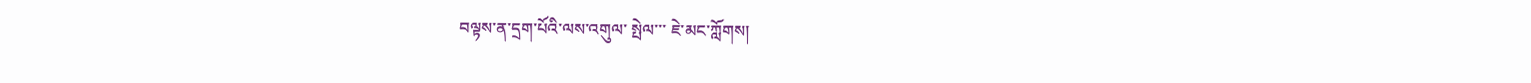བལྟས་ན་དྲག་པོའི་ལས་འགུལ་ སྤེལ་་་ ཇེ་མང་ཀློགས།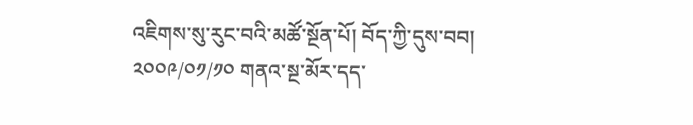འཇིགས་སུ་རུང་བའི་མཚོ་སྔོན་པོ། བོད་ཀྱི་དུས་བབ། ༢༠༠༩/༠༡/༡༠ གནའ་སྔ་མོར་དད་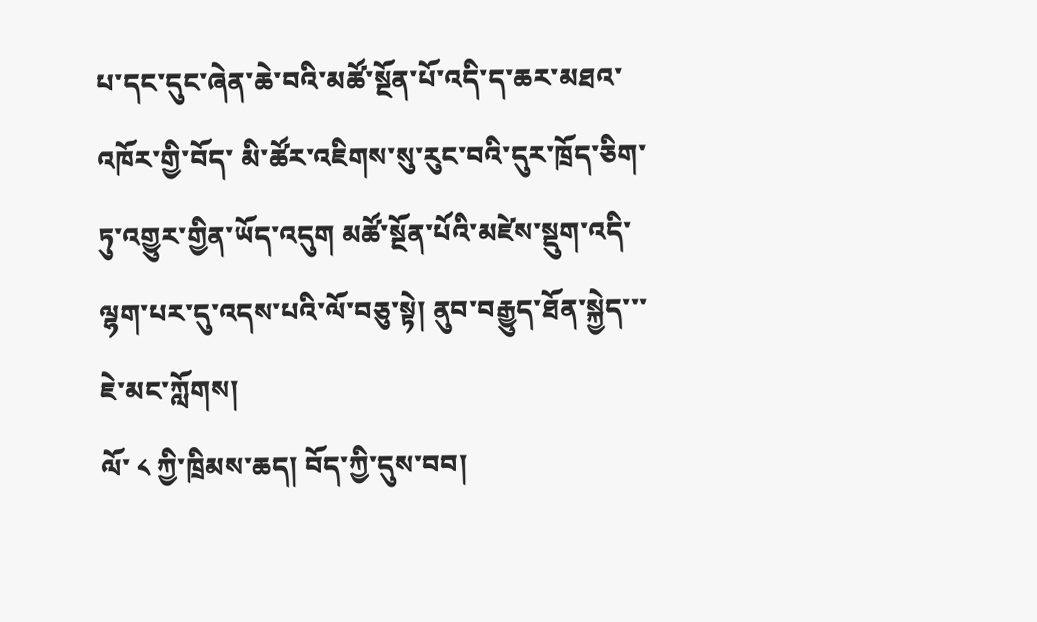པ་དང་དུང་ཞེན་ཆེ་བའི་མཚོ་སྔོན་པོ་འདི་ད་ཆར་མཐའ་འཁོར་གྱི་བོད་ མི་ཚོར་འཇིགས་སུ་རུང་བའི་དུར་ཁྲོད་ཅིག་ཏུ་འགྱུར་གྱིན་ཡོད་འདུག མཚོ་སྔོན་པོའི་མཛེས་སྡུག་འདི་ལྷག་པར་དུ་འདས་པའི་ལོ་བཅུ་སྟེ། ནུབ་བརྒྱུད་ཐོན་སྐྱེད་་་ ཇེ་མང་ཀློགས།
ལོ་ ༨ ཀྱི་ཁྲིམས་ཆད། བོད་ཀྱི་དུས་བབ།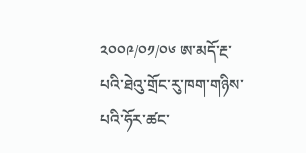༢༠༠༩/༠༡/༠༦ ཨ་མདོ་རྔ་པའི་ཐེའུ་གྲོང་རུ་ཁག་གཉིས་པའི་ཧོར་ཚང་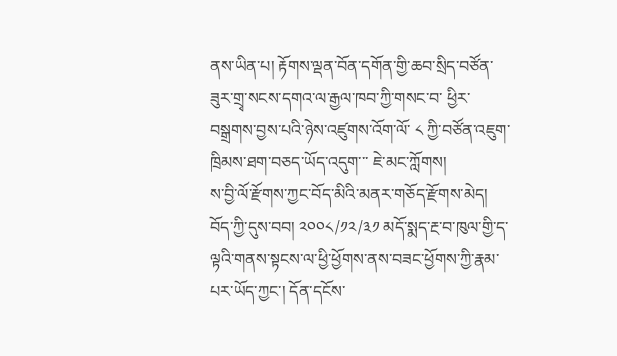ནས་ཡིན་པ། རྟོགས་ལྡན་བོན་དགོན་གྱི་ཆབ་སྲིད་བཙོན་ཟུར་གྲྭ་སངས་དགའ་ལ་རྒྱལ་ཁབ་ཀྱི་གསང་བ་ ཕྱིར་བསྒྲགས་བྱས་པའི་ཉེས་འཛུགས་འོག་ལོ་ ༨ ཀྱི་བཙོན་འཇུག་ཁྲིམས་ཐག་བཅད་ཡོད་འདུག་་་ ཇེ་མང་ཀློགས།
ས་བྱི་ལོ་རྫོགས་ཀྱང་བོད་མིའི་མནར་གཅོད་རྫོགས་མེད། བོད་ཀྱི་དུས་བབ། ༢༠༠༨/༡༢/༣༡ མདོ་སྨད་རྔ་བ་ཁུལ་གྱི་ད་ལྟའི་གནས་སྟངས་ལ་ཕྱི་ཕྱོགས་ནས་བཟང་ཕྱོགས་ཀྱི་རྣམ་ པར་ཡོད་ཀྱང་། དོན་དངོས་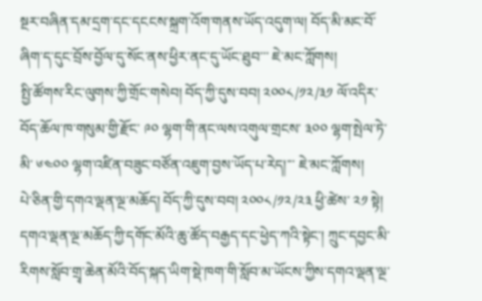སྔར་བཞིན་དམ་དྲག་དང་དངངས་སྐྲག་འོག་གནས་ཡོད་འདུག་ལ། བོད་མི་མང་བོ་ཞིག་ད་དུང་བྲོས་བྱོལ་དུ་སོང་ནས་ཕྱིར་ནང་དུ་ཡོང་ཐུབ་་་ ཇེ་མང་ཀློགས།
སྤྱི་ཚོགས་རིང་ལུགས་ཀྱི་གྲོང་གསེབ། བོད་ཀྱི་དུས་བབ། ༢༠༠༨/༡༢/༣༡ ལོ་འདིར་བོད་ཆོལ་ཁ་གསུམ་གྱི་རྫོང་ ༩༠ ལྷག་གི་ནང་ལས་འགུལ་གྲངས་ ༣༠༠ ལྷག་སྤེལ་ཏེ་མི་ ༦༤༠༠ ལྷག་འཛིན་བཟུང་བཙོན་འཇུག་བྱས་ཡོད་པ་རེད།་་་ ཇེ་མང་ཀློགས།
པེ་ཅིན་གྱི་དགའ་ལྡན་ལྔ་མཆོད། བོད་ཀྱི་དུས་བབ། ༢༠༠༨/༡༢/༢༣ ཕྱི་ཚེས་ ༢༡ སྟེ། དགའ་ལྡན་ལྔ་མཆོད་ཀྱི་དགོང་མོའི་ཆུ་ཚོད་བརྒྱད་དང་ཕྱེད་ཀའི་སྟེང་། ཀྲུང་དབྱང་མི་རིགས་སློབ་གྲྭ་ཆེན་མོའི་བོད་སྐད་ཡིག་སྡེ་ཁག་གི་སློབ་མ་ཡོངས་ཀྱིས་དགའ་ལྡན་ལྔ་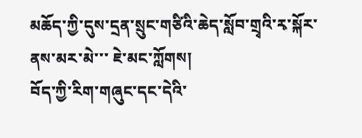མཆོད་ཀྱི་དུས་དྲན་སྲུང་གཙིའི་ཆེད་སློབ་གྲྭའི་རྭ་སྐོར་ནས་མར་མེ་་་ ཇེ་མང་ཀློགས།
བོད་ཀྱི་རིག་གཞུང་དང་དེའི་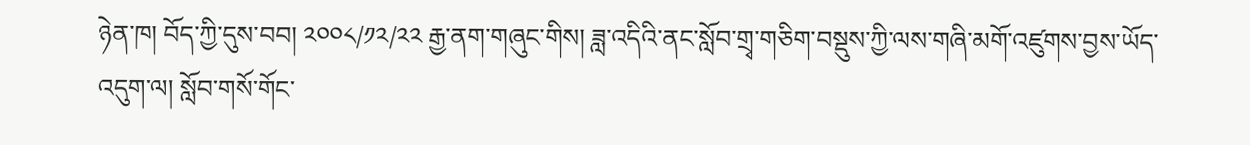ཉེན་ཁ། བོད་ཀྱི་དུས་བབ། ༢༠༠༨/༡༢/༢༢ རྒྱ་ནག་གཞུང་གིས། ཟླ་འདིའི་ནང་སློབ་གྲྭ་གཅིག་བསྡུས་ཀྱི་ལས་གཞི་མགོ་འཛུགས་བྱས་ཡོད་འདུག་ལ། སློབ་གསོ་གོང་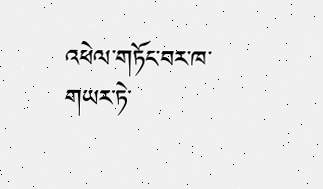འཕེལ་གཏོང་བར་ཁ་གཡར་ཏེ་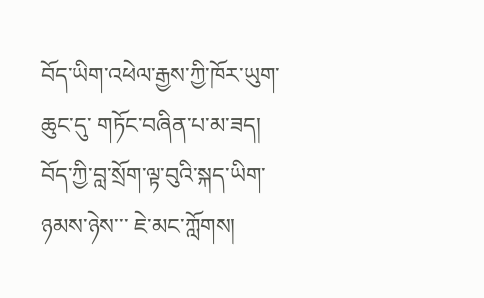བོད་ཡིག་འཕེལ་རྒྱས་ཀྱི་ཁོར་ཡུག་ཆུང་དུ་ གཏོང་བཞིན་པ་མ་ཟད། བོད་ཀྱི་བླ་སྲོག་ལྟ་བུའི་སྐད་ཡིག་ཉམས་ཉེས་་་ ཇེ་མང་ཀློགས།